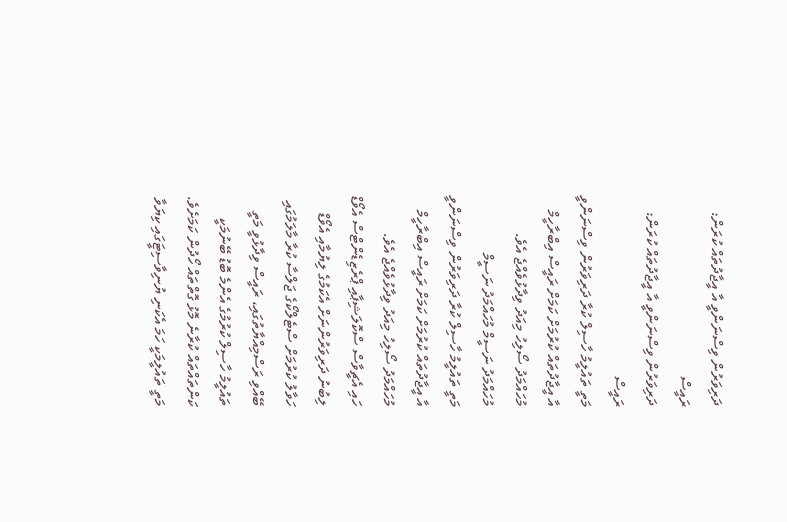ދަރިވަރުން ވިސްނަންވީ އާ އީޖާދުތައް ކުރަން: ރައީސް
ދަރިވަރުން ވިސްނަންވީ އާ އީޖާދުތައް ކުރަން: ރައީސް
މަތީ ތައުލީމު ހާސިލް ކުރާ ދަރިވަރުން ވިސްނަންވީ އާ އީޖާދުތައް ކުރުމަށް ކަމަށް ރައީސް އިބްރާހީމް މުހައްމަދު ސޯލިހު މިއަދު ވިދާޅުވެއްޖެ އެވެ.
މުހައްމަދު ނަސީމް މުހައްމަދު ނަސީމް
މަތީ ތައުލީމު ހާސިލް ކުރާ ދަރިވަރުން ވިސްނަންވީ އާ އީޖާދުތައް ކުރުމަށް ކަމަށް ރައީސް އިބްރާހީމް މުހައްމަދު ސޯލިހު މިއަދު ވިދާޅުވެއްޖެ އެވެ.
ހައި އެޗީވާސް ސްކޮލަޝިޕާއި ޕްރެޒިޑެންޓްސް އެވޯޑް ލިބުނު ދަރިވަރުންނަށް އެކަމުގެ ލިޔުމާއި އެވޯޑް ހަވާލު ކުރުމަށް ސްޓެލްކޯގެ ޖަލްސާ ކުރާ މާލަމުގައި ބޭއްވި ރަސްމިއްޔާތުގައި، ރައީސް ވިދާޅުވީ މަތީ ތައުލީމު ހާސިލް ކުރުމުގެ އެންމެ ބޮޑު ބޭނުމަކީ ކަންތައްތައް ކުރާނެ މޮޅު ގޮތްތައް ހޯދުން ކަމަށެވެ. މަތީ ތައުލީމަކީ ހަމަ އެކަނި ޔުނިވާސިޓީަގައި ކިޔަވާ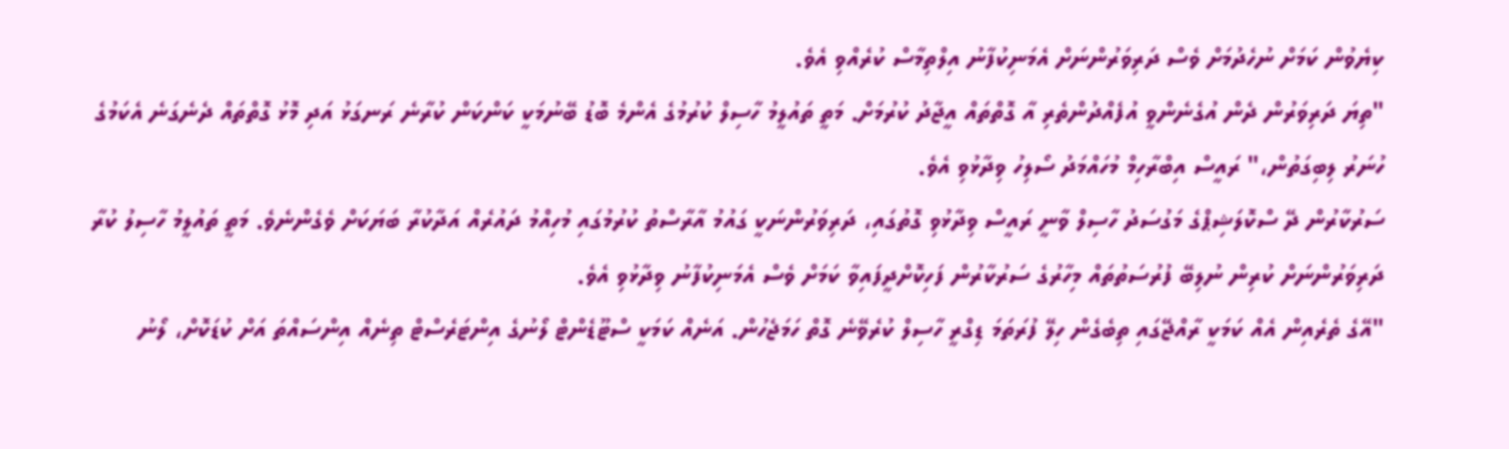ކިޔެވުން ކަމަށް ނުހެދުމަށް ވެސް ދަރިވަރުންނަށް އެމަނިކުފާނު އިލްތިމާސް ކުރެއްވި އެވެ.
"ތިޔަ ދަރިވަރުން ދެން އުގެނެންވީ އުފެއްދުންތެރި އާ ގޮތްތައް އީޖާދު ކުރުމަށް. މަތީ ތައުލީމު ހާސިލް ކުރުމުގެ އެންމެ ބޮޑު ބޭނުމަކީ ކަންކަން ކުރާނެ ރަނގަޅު އަދި މޮޅު ގޮތްތައް ދެނެގަނެ އެކަމުގެ ހުނަރު ލިބިގަތުން،" ރައީސް އިބްރާހިމް މުހައްމަދު ސޯލިހު ވިދާޅުވި އެވެ.
ސަރުކާރުން ދޭ ސްކޮލަޝިޕްގެ މަގުސަދު ހާސިލް ވާނީ ރައީސް ވިދާޅުވި ގޮތުގައި، ދަރިވަރުންނަކީ ގައުމު އާރާސްތު ކުރުމުގައި މުހިއްމު ދައުރެއް އަދާކުރާ ބަޔަކަށް ވެގެންނެވެ. މަތީ ތައުލީމު ހާސިލު ކުރާ ދަރިވަރުންނަށް ކުރިން ނުލިބޭ ފުރުސަތުތައް މިހާރުގެ ސަރުކާރުން ފަހިކޮށްދީފައިވާ ކަމަށް ވެސް އެމަނިކުފާނު ވިދާޅުވި އެވެ.
"އޭގެ ތެރެއިން އެއް ކަމަކީ ރާއްޖޭގައި ތިބެގެން ހިލޭ ފުރަތަމަ ޑިގްރީ ހާސިލް ކުރެވޭނެ ގޮތް ހަމަޖެހުން. އަނެއް ކަމަކީ ސްޓޫޑެންޓް ލޯނުގެ އިންޓަރެސްޓް ތިނެއް އިންސައްތަ އަށް ކުޑަކޮށް، ލޯނު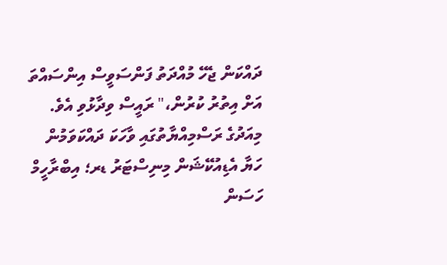ދައްކަން ޖެހޭ މުއްދަތު ފަންސަވީސް އިންސައްތަ އަށް އިތުރު ކުރުން،" ރައީސް ވިދާޅުވި އެވެ.
މިއަދުގެ ރަސްމިއްޔާތުގައި ވާހަކަ ދައްކަވަމުން ހަޔާ އެޑިއުކޭޝަން މިނިސްޓަރު ޑރ؛ އިބްރާހީމް ހަސަން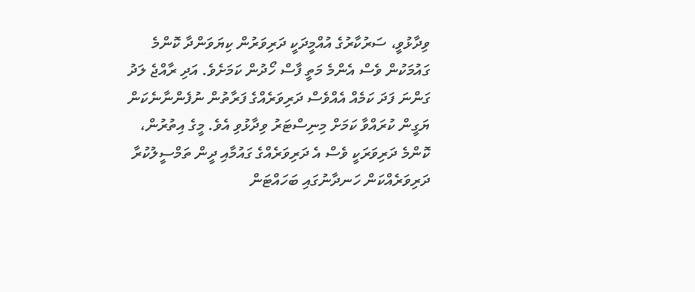ވިދާޅުވީ، ސަރުކާރުގެ އުއްމީދަކީ ދަރިވަރުން ކިޔަވަންދާ ކޮންމެ ގައުމަކުން ވެސް އެންމެ މަތީ ފާސް ހޯދުން ކަމަށެވެ. އަދި ރާއްޖެ ލަދު ގަންނަ ފަދަ ކަމެއް އެއްވެސް ދަރިވަރެއްގެ ފަރާތުން ނުފެންނާނެކަން ޔަގީން ކުރައްވާ ކަމަށް މިނިސްޓަރު ވިދާޅުވި އެވެ. މީގެ އިތުރުން، ކޮންމެ ދަރިވަރަކީ ވެސް އެ ދަރިވަރެއްގެ ގައުމާއި ދީން ތަމްސީލުކުރާ ދަރިވަރެއްކަން ހަނދާނުގައި ބަހައްޓަން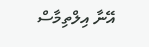އޭނާ އިލްތިމާސް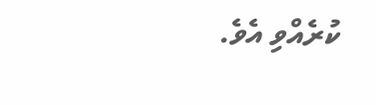ކުރެއްވި އެވެ.